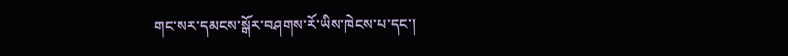གང་སར་དམངས་སྒོར་བཤགས་རོ་ཡིས་ཁེངས་པ་དང་།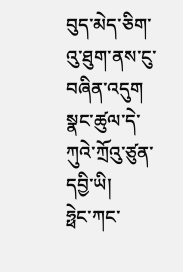བུད་མེད་ཅིག་འུ་ཐུག་ནས་ངུ་བཞིན་འདུག
སྣང་ཚུལ་དེ་ཀུའེ་ཀྲོའུ་ཙུན་དབྱི་ཡི།
ཧྥེང་ཀང་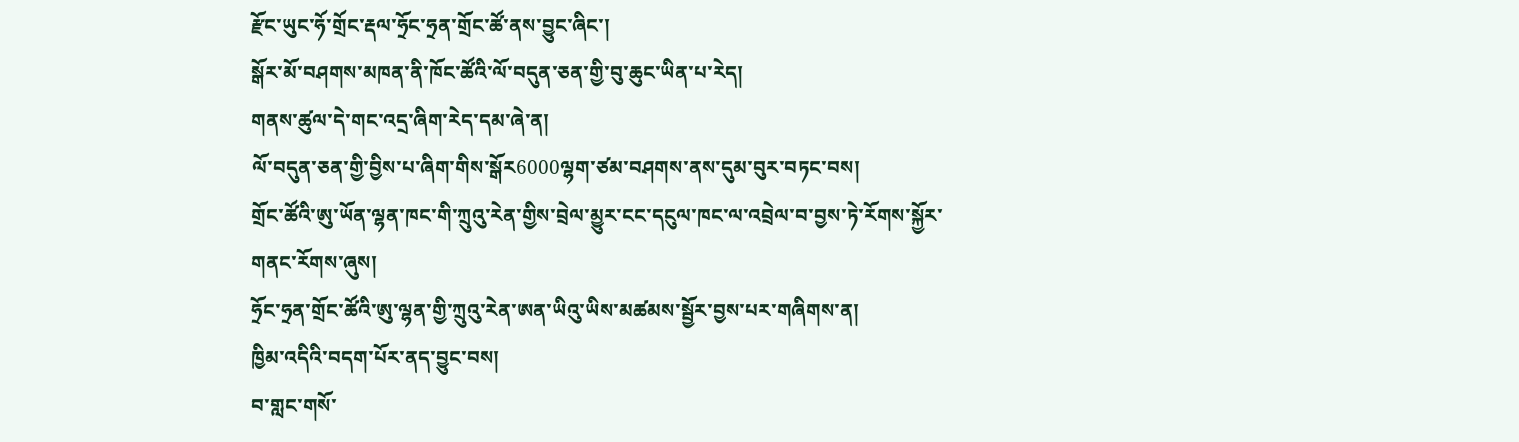རྫོང་ཡུང་ཧོ་གྲོང་རྡལ་ཧྲོང་ཧྲན་གྲོང་ཚོ་ནས་བྱུང་ཞིང་།
སྒོར་མོ་བཤགས་མཁན་ནི་ཁོང་ཚོའི་ལོ་བདུན་ཅན་གྱི་བུ་ཆུང་ཡིན་པ་རེད།
གནས་ཚུལ་དེ་གང་འདྲ་ཞིག་རེད་དམ་ཞེ་ན།
ལོ་བདུན་ཅན་གྱི་བྱིས་པ་ཞིག་གིས་སྒོར6000ལྷག་ཙམ་བཤགས་ནས་དུམ་བུར་བཏང་བས།
གྲོང་ཚོའི་ཨུ་ཡོན་ལྷན་ཁང་གི་ཀྲུའུ་རེན་གྱིས་བྲེལ་མྱུར་ངང་དངུལ་ཁང་ལ་འབྲེལ་བ་བྱས་ཏེ་རོགས་སྐྱོར་གནང་རོགས་ཞུས།
ཧྲོང་ཧྲན་གྲོང་ཚོའི་ཨུ་ལྷན་གྱི་ཀྲུའུ་རེན་ཨན་ཡིའུ་ཡིས་མཚམས་སྦྱོར་བྱས་པར་གཞིགས་ན།
ཁྱིམ་འདིའི་བདག་པོར་ནད་བྱུང་བས།
བ་གླང་གསོ་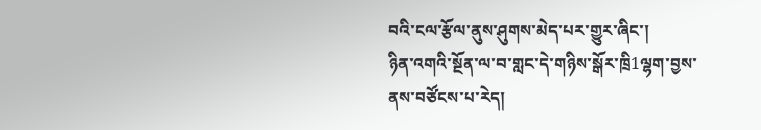བའི་ངལ་རྩོལ་ནུས་ཤུགས་མེད་པར་གྱུར་ཞིང་།
ཉིན་འགའི་སྔོན་ལ་བ་གླང་དེ་གཉིས་སྒོར་ཁྲི1ལྷག་བྱས་ནས་བཙོངས་པ་རེད།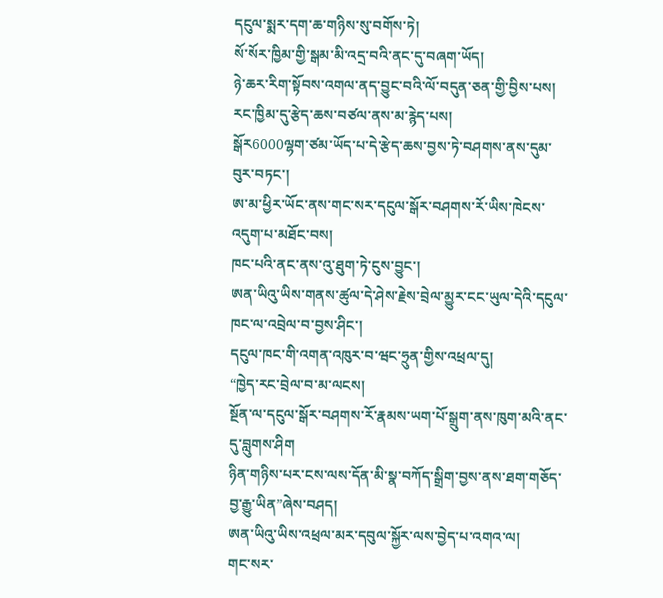དངུལ་སྨར་དག་ཆ་གཉིས་སུ་བགོས་ཏེ།
སོ་སོར་ཁྱིམ་གྱི་སྒམ་མི་འདྲ་བའི་ནང་དུ་བཞག་ཡོད།
ཉེ་ཆར་རིག་སྟོབས་འགལ་ནད་བྱུང་བའི་ལོ་བདུན་ཅན་གྱི་བྱིས་པས།
རང་ཁྱིམ་དུ་རྩེད་ཆས་བཙལ་ནས་མ་རྙེད་པས།
སྒོར6000ལྷག་ཙམ་ཡོད་པ་དེ་རྩེད་ཆས་བྱས་ཏེ་བཤགས་ནས་དུམ་བུར་བཏང་།
ཨ་མ་ཕྱིར་ཡོང་ནས་གང་སར་དངུལ་སྒོར་བཤགས་རོ་ཡིས་ཁེངས་འདུག་པ་མཐོང་བས།
ཁང་པའི་ནང་ནས་འུ་ཐུག་ཏེ་ངུས་བྱུང་།
ཨན་ཡིའུ་ཡིས་གནས་ཚུལ་དེ་ཤེས་རྗེས་བྲེལ་མྱུར་ངང་ཡུལ་དེའི་དངུལ་ཁང་ལ་འབྲེལ་བ་བྱས་ཤིང་།
དངུལ་ཁང་གི་འགན་འཁུར་བ་ཝང་ཧྲུན་གྱིས་འཕྲལ་དུ།
“ཁྱེད་རང་བྲེལ་བ་མ་ལངས།
སྔོན་ལ་དངུལ་སྒོར་བཤགས་རོ་རྣམས་ཡག་པོ་སྒྲུག་ནས་ཁུག་མའི་ནང་དུ་བླུགས་ཤིག
ཉིན་གཉིས་པར་ངས་ལས་དོན་མི་སྣ་བཀོད་སྒྲིག་བྱས་ནས་ཐག་གཅོད་བྱ་རྒྱུ་ཡིན”ཞེས་བཤད།
ཨན་ཡིའུ་ཡིས་འཕྲལ་མར་དབུལ་སྐྱོར་ལས་བྱེད་པ་འགའ་ལ།
གང་སར་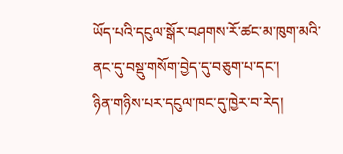ཡོད་པའི་དངུལ་སྒོར་བཤགས་རོ་ཚང་མ་ཁུག་མའི་ནང་དུ་བསྡུ་གསོག་བྱེད་དུ་བཅུག་པ་དང་།
ཉིན་གཉིས་པར་དངུལ་ཁང་དུ་ཁྱེར་བ་རེད།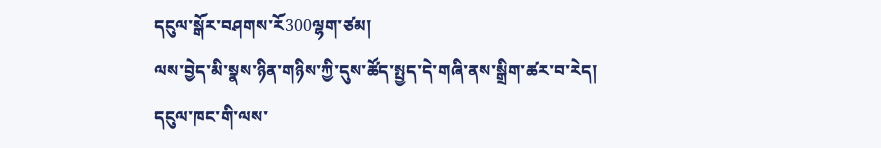དངུལ་སྒོར་བཤགས་རོ300ལྷག་ཙམ།
ལས་བྱེད་མི་སྣས་ཉིན་གཉིས་ཀྱི་དུས་ཚོད་སྤྱད་དེ་གཞི་ནས་སྒྲིག་ཚར་བ་རེད།
དངུལ་ཁང་གི་ལས་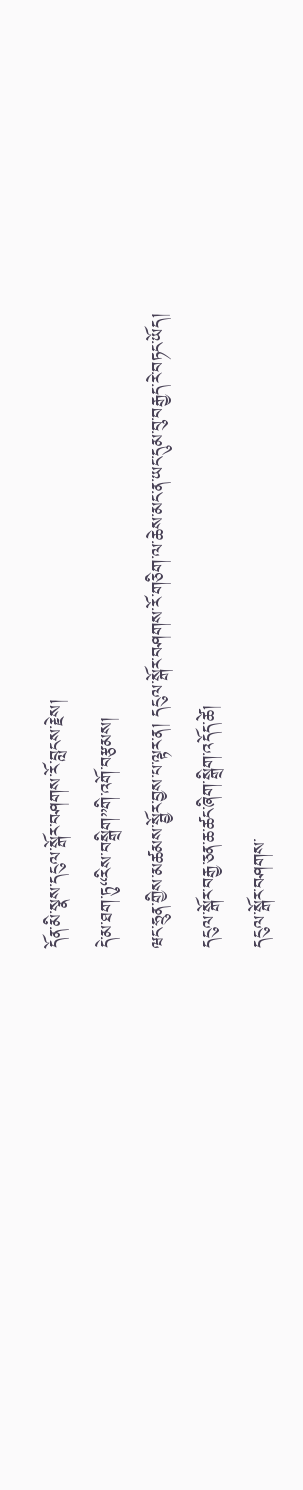དོན་མི་སྣས་དངུལ་སྒོར་བཤགས་རོ་བླངས་རྗེས།
དེ་མ་ཐག་ཏུ“རིས་བསྒྲིག”གི་འགོ་བརྩམས།
ཝང་ཧྲུན་གྱིས་མཚམས་སྦྱོར་བྱས་པ་ལྟར་ན། དངུལ་སྒོར་བཤགས་རོ་གཅིག་ལ་ཆེས་མང་ན་ཡང་དུམ་བུ་བརྒྱད་རེ་བཏང་ཡོད།
དངུལ་སྒོར་བརྒྱ་ཅན་ཆ་ཚང་ཞིག་སྒྲིག་འདོད་ཚེ།
དངུལ་སྒོར་བཤགས་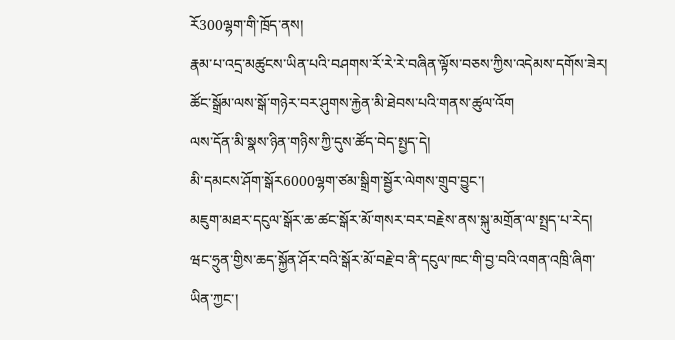རོ300ལྷག་གི་ཁྲོད་ནས།
རྣམ་པ་འདྲ་མཚུངས་ཡིན་པའི་བཤགས་རོ་རེ་རེ་བཞིན་ལྟོས་བཅས་ཀྱིས་འདེམས་དགོས་ཟེར།
ཚོང་སྒྲོམ་ལས་སྒོ་གཉེར་བར་ཤུགས་རྐྱེན་མི་ཐེབས་པའི་གནས་ཚུལ་འོག
ལས་དོན་མི་སྣས་ཉིན་གཉིས་ཀྱི་དུས་ཚོད་བེད་སྤྱད་དེ།
མི་དམངས་ཤོག་སྒོར6000ལྷག་ཙམ་སྒྲིག་སྦྱོར་ལེགས་གྲུབ་བྱུང་།
མཇུག་མཐར་དངུལ་སྒོར་ཆ་ཚང་སྒོར་མོ་གསར་བར་བརྗེས་ནས་སྐུ་མགྲོན་ལ་སྤྲད་པ་རེད།
ཝང་ཧྲུན་གྱིས་ཆད་སྐྱོན་ཤོར་བའི་སྒོར་མོ་བརྗེ་བ་ནི་དངུལ་ཁང་གི་བྱ་བའི་འགན་འཁྲི་ཞིག་ཡིན་ཀྱང་།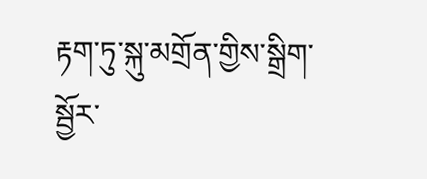རྟག་ཏུ་སྐུ་མགྲོན་གྱིས་སྒྲིག་སྦྱོར་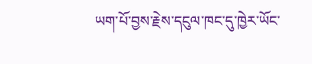ཡག་པོ་བྱས་རྗེས་དངུལ་ཁང་དུ་ཁྱེར་ཡོང་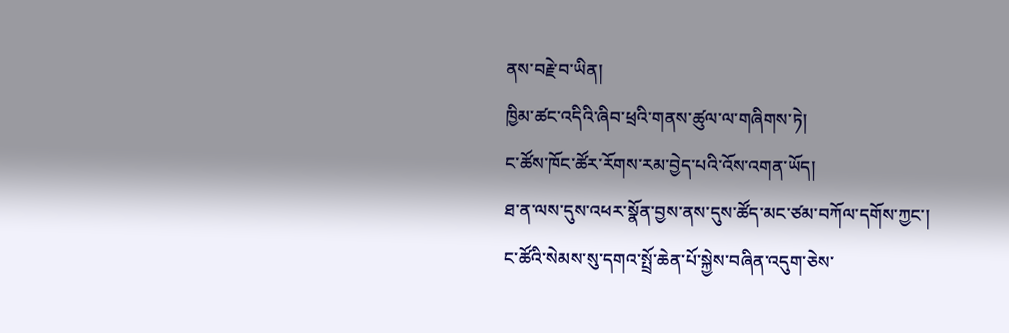ནས་བརྗེ་བ་ཡིན།
ཁྱིམ་ཚང་འདིའི་ཞིབ་ཕྲའི་གནས་ཚུལ་ལ་གཞིགས་ཏེ།
ང་ཚོས་ཁོང་ཚོར་རོགས་རམ་བྱེད་པའི་འོས་འགན་ཡོད།
ཐ་ན་ལས་དུས་འཕར་སྣོན་བྱས་ནས་དུས་ཚོད་མང་ཙམ་བཀོལ་དགོས་ཀྱང་།
ང་ཚོའི་སེམས་སུ་དགའ་སྤྲོ་ཆེན་པོ་སྐྱེས་བཞིན་འདུག་ཅེས་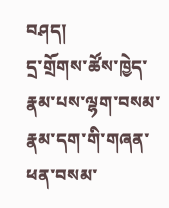བཤད།
དྲ་གྲོགས་ཚོས་ཁྱེད་རྣམ་པས་ལྷག་བསམ་རྣམ་དག་གི་གཞན་ཕན་བསམ་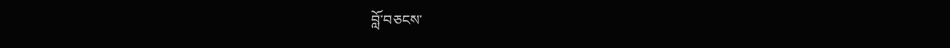བློ་བཅངས་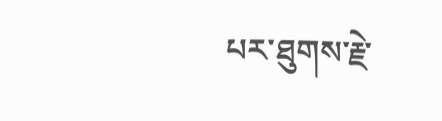པར་ཐུགས་རྗེ་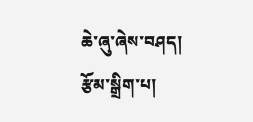ཆེ་ཞུ་ཞེས་བཤད།
རྩོམ་སྒྲིག་པ།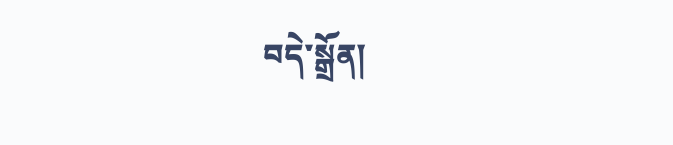བདེ་སྒྲོན།